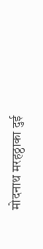मोदनाथ मरहठ्ठाका दुई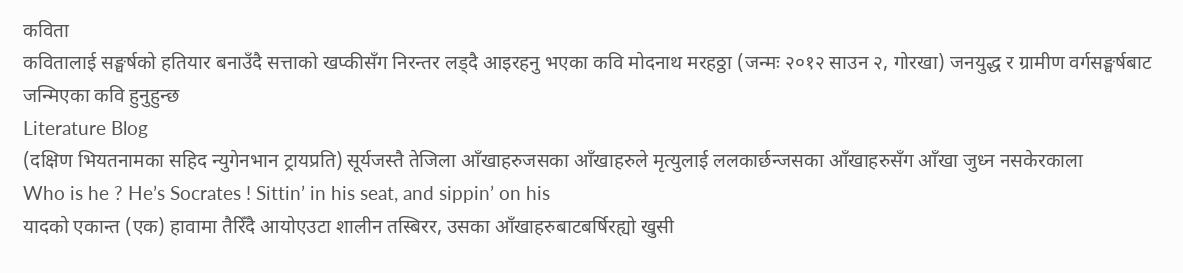कविता
कवितालाई सङ्घर्षको हतियार बनाउँदै सत्ताको खप्कीसँग निरन्तर लड्दै आइरहनु भएका कवि मोदनाथ मरहठ्ठा (जन्मः २०१२ साउन २, गोरखा) जनयुद्ध र ग्रामीण वर्गसङ्घर्षबाट जन्मिएका कवि हुनुहुन्छ
Literature Blog
(दक्षिण भियतनामका सहिद न्युगेनभान ट्रायप्रति) सूर्यजस्तै तेजिला आँखाहरुजसका आँखाहरुले मृत्युलाई ललकार्छन्जसका आँखाहरुसँग आँखा जुध्न नसकेरकाला
Who is he ? He’s Socrates ! Sittin’ in his seat, and sippin’ on his
यादको एकान्त (एक) हावामा तैरिँदै आयोएउटा शालीन तस्बिरर, उसका आँखाहरुबाटबर्षिरह्यो खुसी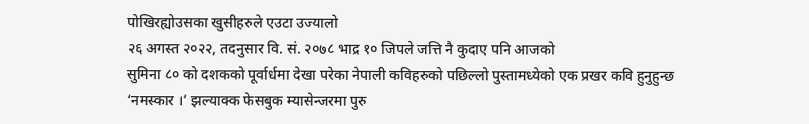पोखिरह्योउसका खुसीहरुले एउटा उज्यालो
२६ अगस्त २०२२, तदनुसार वि. सं. २०७८ भाद्र १० जिपले जत्ति नै कुदाए पनि आजको
सुमिना ८० को दशकको पूर्वार्धमा देखा परेका नेपाली कविहरुको पछिल्लो पुस्तामध्येको एक प्रखर कवि हुनुहुन्छ
‘नमस्कार ।’ झल्याक्क फेसबुक म्यासेन्जरमा पुरु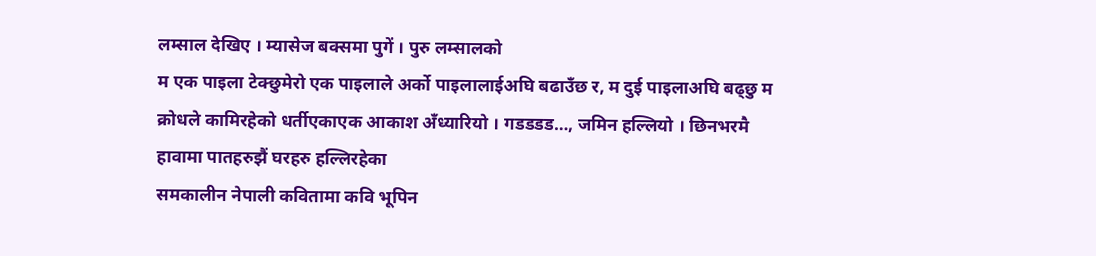लम्साल देखिए । म्यासेज बक्समा पुगें । पुरु लम्सालको
म एक पाइला टेक्छुमेरो एक पाइलाले अर्को पाइलालाईअघि बढाउँछ र, म दुई पाइलाअघि बढ्छु म
क्रोधले कामिरहेको धर्तीएकाएक आकाश अँध्यारियो । गडडडड…, जमिन हल्लियो । छिनभरमै हावामा पातहरुझैं घरहरु हल्लिरहेका
समकालीन नेपाली कवितामा कवि भूपिन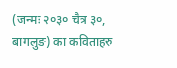(जन्मः २०३० चैत्र ३०, बागलुङ) का कविताहरु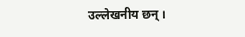उल्लेखनीय छन् ।